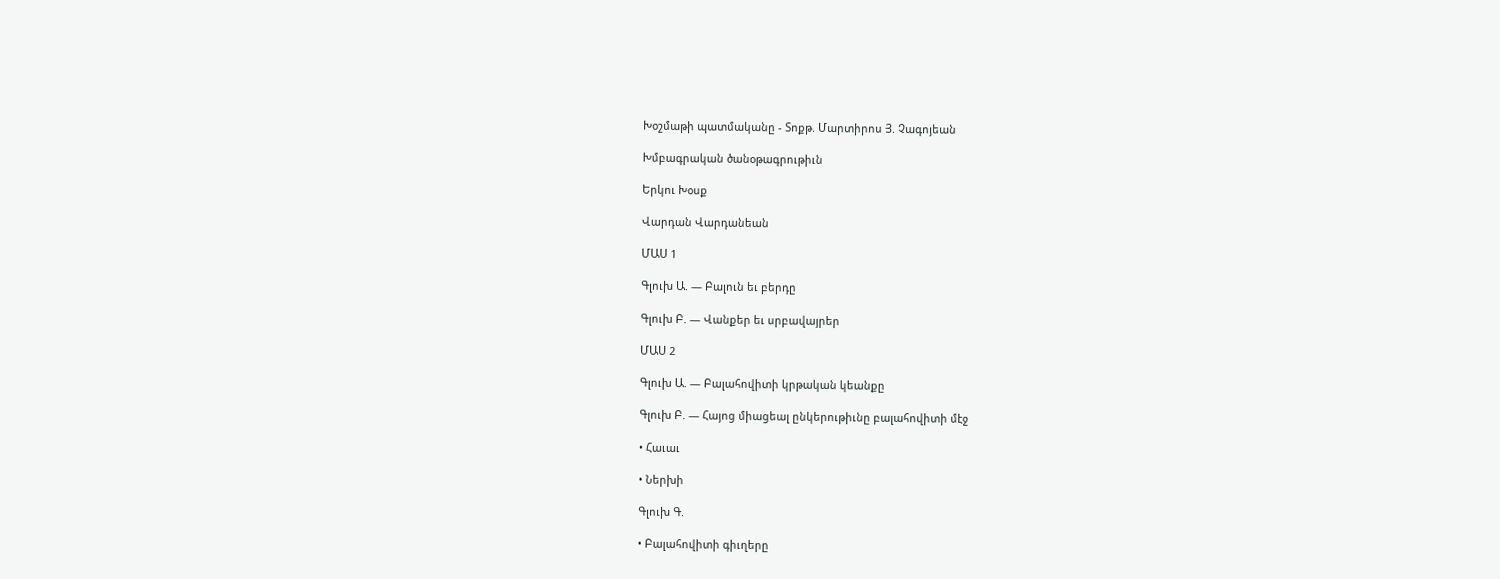Խօշմաթի պատմականը - Տոքթ. Մարտիրոս Յ. Չագոյեան

Խմբագրական ծանօթագրութիւն

Երկու Խօսք

Վարդան Վարդանեան

ՄԱՍ 1

Գլուխ Ա. — Բալուն եւ բերդը

Գլուխ Բ. — Վանքեր եւ սրբավայրեր

ՄԱՍ 2

Գլուխ Ա. — Բալահովիտի կրթական կեանքը

Գլուխ Բ. — Հայոց միացեալ ընկերութիւնը բալահովիտի մէջ

• Հաւաւ

• Ներխի

Գլուխ Գ.

• Բալահովիտի գիւղերը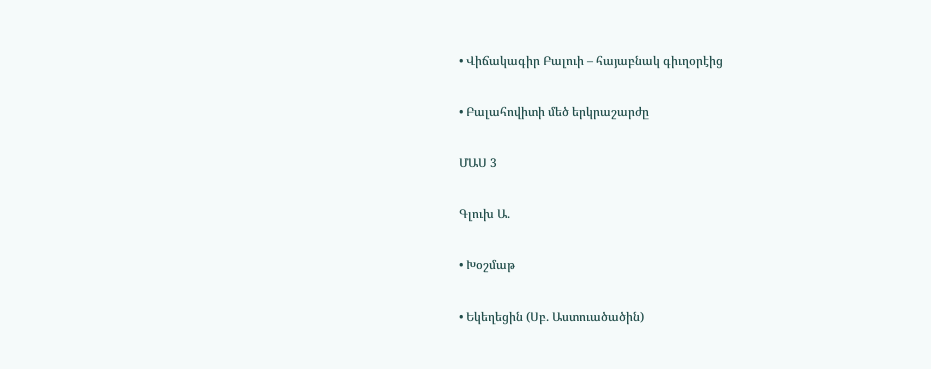• Վիճակագիր Բալուի – հայաբնակ գիւղօրէից

• Բալահովիտի մեծ երկրաշարժը

ՄԱՍ 3

Գլուխ Ա.

• Խօշմաթ

• Եկեղեցին (Սբ. Աստուածածին)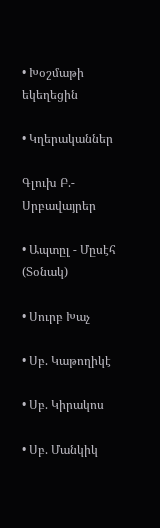• Խօշմաթի եկեղեցին

• Կղերականներ

Գլուխ Բ.- Սրբավայրեր

• Ապտըլ - Մըսէհ (Տօնակ)

• Սուրբ Խաչ

• Սբ. Կաթողիկէ

• Սբ. Կիրակոս

• Սբ. Մանկիկ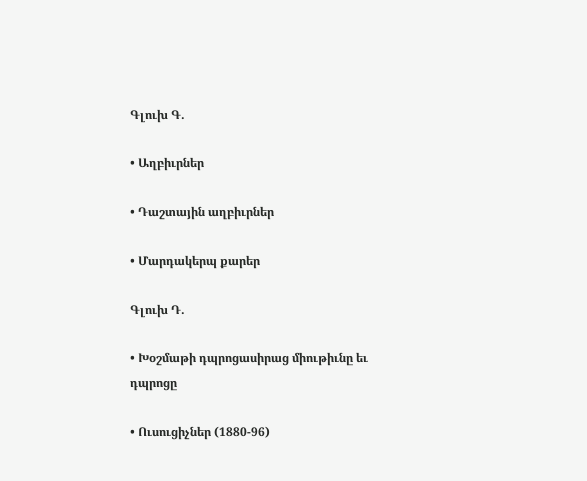Գլուխ Գ.

• Աղբիւրներ

• Դաշտային աղբիւրներ

• Մարդակերպ քարեր

Գլուխ Դ.

• Խօշմաթի դպրոցասիրաց միութիւնը եւ դպրոցը

• Ուսուցիչներ (1880-96)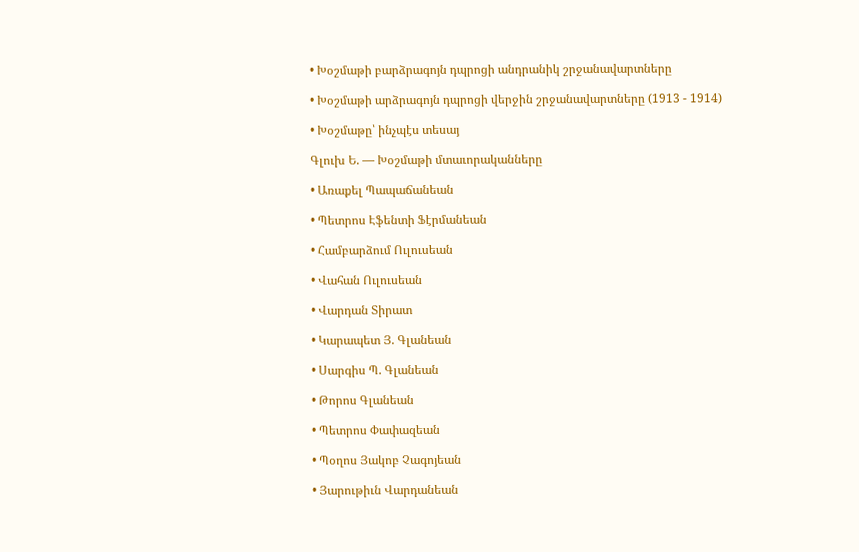• Խօշմաթի բարձրագոյն դպրոցի անդրանիկ շրջանավարտները

• Խօշմաթի արձրագոյն դպրոցի վերջին շրջանավարտները (1913 - 1914)

• Խօշմաթը՝ ինչպէս տեսայ

Գլուխ Ե. — Խօշմաթի մտաւորականները

• Առաքել Պապաճանեան

• Պետրոս Էֆենտի Ֆէրմանեան

• Համբարձում Ուլուսեան

• Վահան Ուլուսեան

• Վարդան Տիրատ

• Կարապետ Յ. Գլանեան

• Սարգիս Պ. Գլանեան

• Թորոս Գլանեան

• Պետրոս Փափազեան

• Պօղոս Յակոբ Չագոյեան

• Յարութիւն Վարդանեան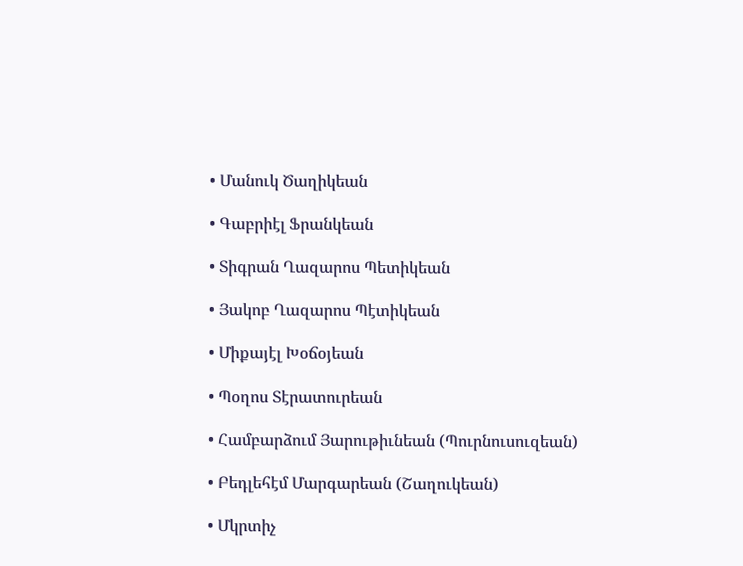• Մանուկ Ծաղիկեան

• Գաբրիէլ Ֆրանկեան

• Տիգրան Ղազարոս Պետիկեան

• Յակոբ Ղազարոս Պէտիկեան

• Միքայէլ Խօճօյեան

• Պօղոս Տէրատուրեան

• Համբարձում Յարութիւնեան (Պուրնուսուզեան)

• Բեդլեհէմ Մարգարեան (Շաղուկեան)

• Մկրտիչ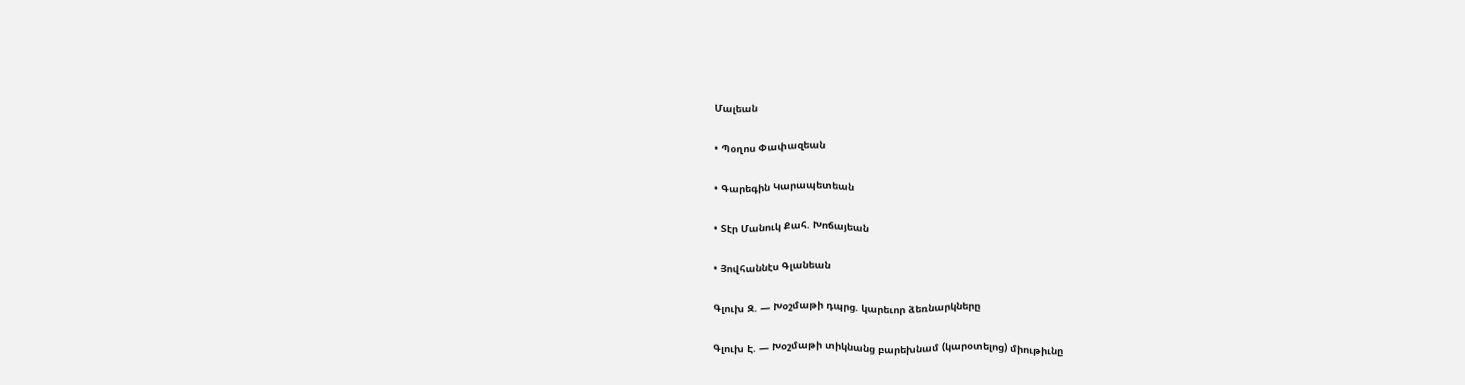Մալեան

• Պօղոս Փափազեան

• Գարեգին Կարապետեան

• Տէր Մանուկ Քահ. Խոճայեան

• Յովհաննէս Գլանեան

Գլուխ Զ. — Խօշմաթի դպրց. կարեւոր ձեռնարկները

Գլուխ Է. — Խօշմաթի տիկնանց բարեխնամ (կարօտելոց) միութիւնը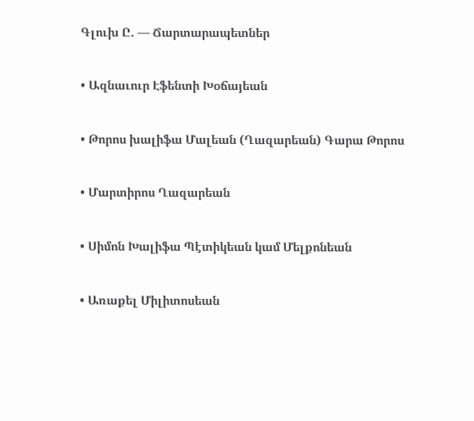Գլուխ Ը. — Ճարտարապետներ

• Ազնաւուր Էֆենտի Խօճայեան

• Թորոս խալիֆա Մալեան (Ղազարեան) Գարա Թորոս

• Մարտիրոս Ղազարեան

• Սիմոն Խալիֆա Պէտիկեան կամ Մելքոնեան

• Առաքել Միլիտոսեան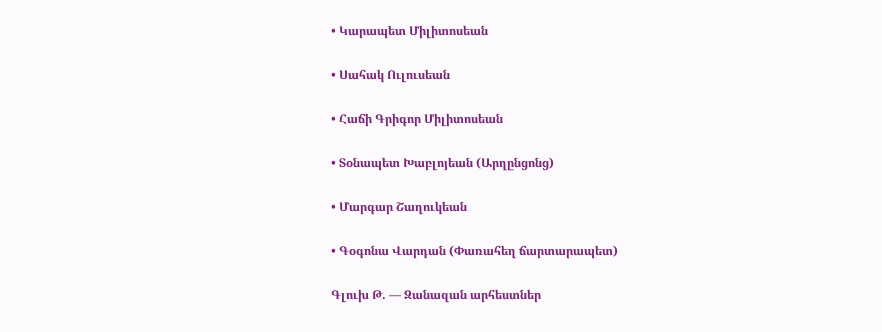• Կարապետ Միլիտոսեան

• Սահակ Ուլուսեան

• Հաճի Գրիգոր Միլիտոսեան

• Տօնապետ Խաբլոյեան (Արղընցոնց)

• Մարգար Շաղուկեան

• Գօգոնա Վարդան (Փառահեղ ճարտարապետ)

Գլուխ Թ. — Զանազան արհեստներ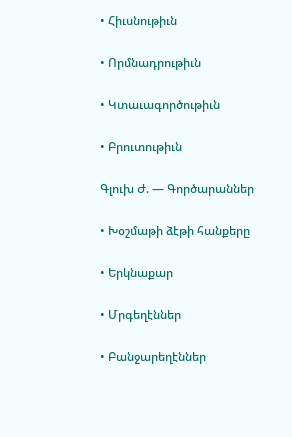• Հիւսնութիւն

• Որմնադրութիւն

• Կտաւագործութիւն

• Բրուտութիւն

Գլուխ Ժ. — Գործարաններ

• Խօշմաթի ձէթի հանքերը

• Երկնաքար

• Մրգեղէններ

• Բանջարեղէններ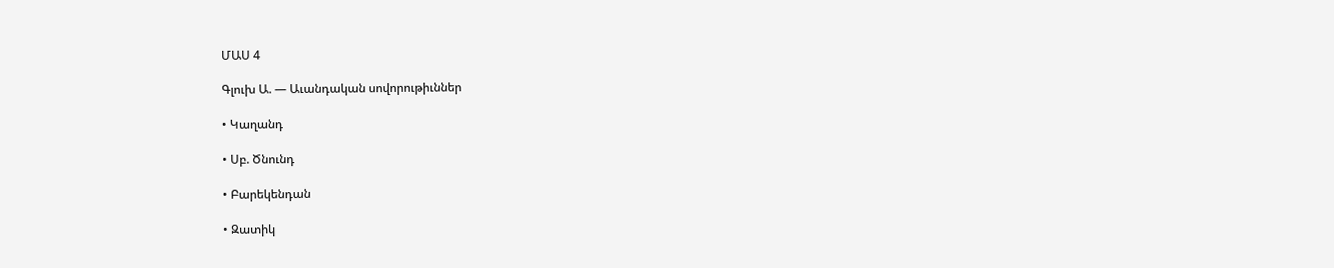ՄԱՍ 4

Գլուխ Ա. — Աւանդական սովորութիւններ

• Կաղանդ

• Սբ. Ծնունդ

• Բարեկենդան

• Զատիկ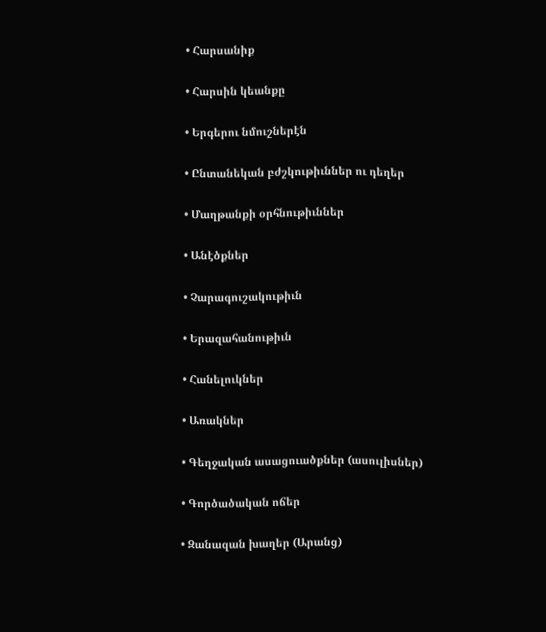• Հարսանիք

• Հարսին կեանքը

• Երգերու նմուշներէն

• Ընտանեկան բժշկութիւններ ու դեղեր

• Մաղթանքի օրհնութիւններ

• Անէծքներ

• Չարագուշակութիւն

• Երազահանութիւն

• Հանելուկներ

• Առակներ

• Գեղջական ասացուածքներ (ասուլիսներ)

• Գործածական ոճեր

• Զանազան խաղեր (Արանց)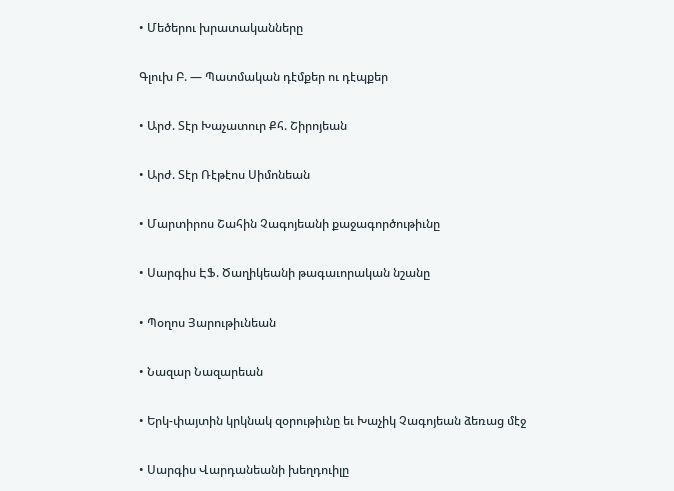• Մեծերու խրատականները

Գլուխ Բ. — Պատմական դէմքեր ու դէպքեր

• Արժ. Տէր Խաչատուր Քհ. Շիրոյեան

• Արժ. Տէր Ռէթէոս Սիմոնեան

• Մարտիրոս Շահին Չագոյեանի քաջագործութիւնը

• Սարգիս ԷՖ. Ծաղիկեանի թագաւորական նշանը

• Պօղոս Յարութիւնեան

• Նազար Նազարեան

• Երկ-փայտին կրկնակ զօրութիւնը եւ Խաչիկ Չագոյեան ձեռաց մէջ

• Սարգիս Վարդանեանի խեղդուիլը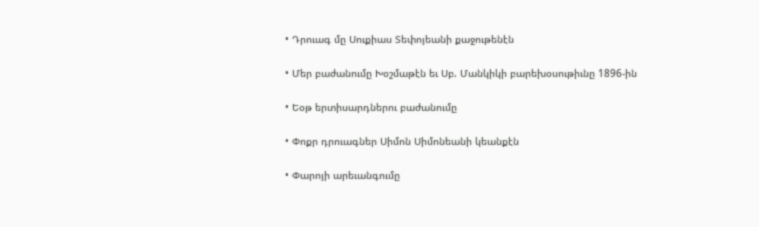• Դրուագ մը Սուքիաս Տեփոյեանի քաջութենէն

• Մեր բաժանումը Խօշմաթէն եւ Սբ. Մանկիկի բարեխօսութիւնը 1896-ին

• Եօթ երտիսարդներու բաժանումը

• Փոքր դրուագներ Սիմոն Սիմոնեանի կեանքէն

• Փարոյի արեւանգումը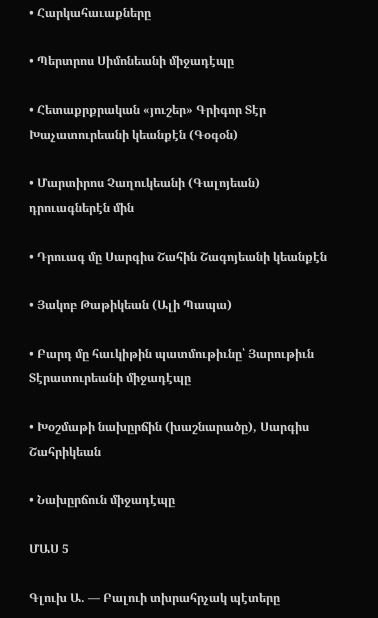• Հարկահաւաքները

• Պերտրոս Սիմոնեանի միջադէպը

• Հետաքրքրական «յուշեր» Գրիգոր Տէր Խաչատուրեանի կեանքէն (Գօգօն)

• Մարտիրոս Չաղուկեանի (Գալոյեան) դրուագներէն մին

• Դրուագ մը Սարգիս Շահին Շագոյեանի կեանքէն

• Յակոբ Թաթիկեան (Ալի Պապա)

• Բարդ մը հաւկիթին պատմութիւնը՝ Յարութիւն Տէրատուրեանի միջադէպը

• Խօշմաթի նախըրճին (խաշնարածը), Սարգիս Շահրիկեան

• Նախըրճուն միջադէպը

ՄԱՍ 5

Գլուխ Ա. — Բալուի տխրահրչակ պէտերը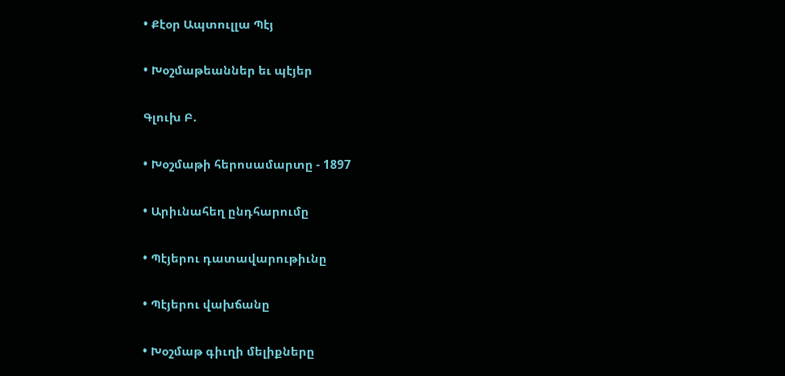• Քէօր Ապտուլլա Պէյ

• Խօշմաթեաններ եւ պէյեր

Գլուխ Բ.

• Խօշմաթի հերոսամարտը - 1897

• Արիւնահեղ ընդհարումը

• Պէյերու դատավարութիւնը

• Պէյերու վախճանը

• Խօշմաթ գիւղի մելիքները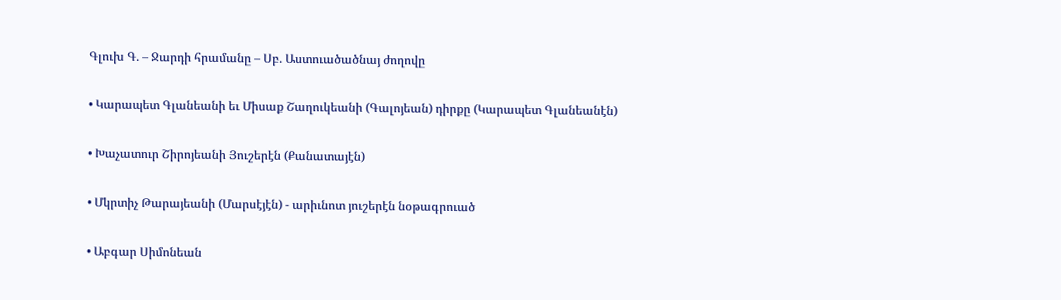Գլուխ Գ. – Ջարդի հրամանը – Սբ. Աստուածածնայ ժողովը

• Կարապետ Գլանեանի եւ Միսաք Շաղուկեանի (Գալոյեան) դիրքը (Կարապետ Գլանեանէն)

• Խաչատուր Շիրոյեանի Յուշերէն (Քանատայէն)

• Մկրտիչ Թարայեանի (Մարսէյէն) - արիւնոտ յուշերէն նօթագրուած

• Աբգար Սիմոնեան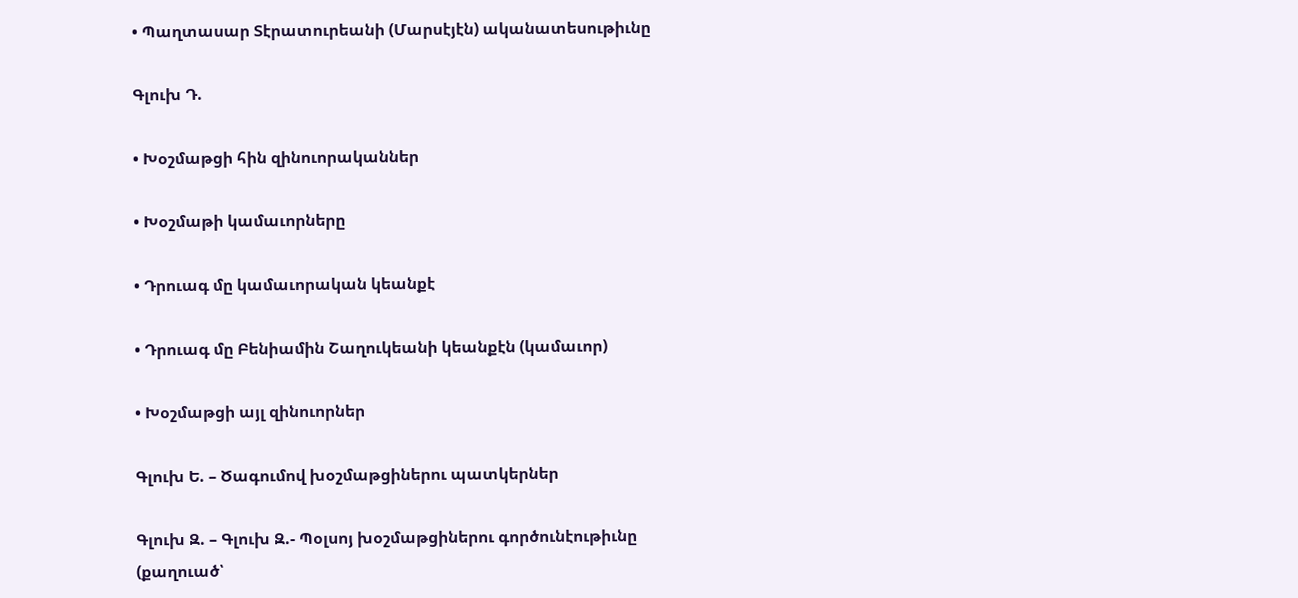• Պաղտասար Տէրատուրեանի (Մարսէյէն) ականատեսութիւնը

Գլուխ Դ.

• Խօշմաթցի հին զինուորականներ

• Խօշմաթի կամաւորները

• Դրուագ մը կամաւորական կեանքէ

• Դրուագ մը Բենիամին Շաղուկեանի կեանքէն (կամաւոր)

• Խօշմաթցի այլ զինուորներ

Գլուխ Ե. – Ծագումով խօշմաթցիներու պատկերներ

Գլուխ Զ. – Գլուխ Զ.- Պօլսոյ խօշմաթցիներու գործունէութիւնը (քաղուած՝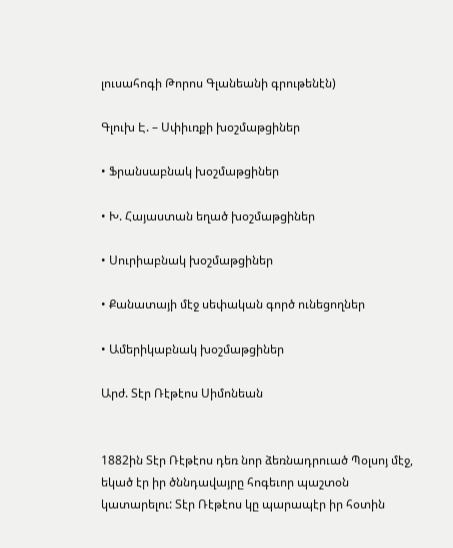լուսահոգի Թորոս Գլանեանի գրութենէն)

Գլուխ Է. – Սփիւռքի խօշմաթցիներ

• Ֆրանսաբնակ խօշմաթցիներ

• Խ. Հայաստան եղած խօշմաթցիներ

• Սուրիաբնակ խօշմաթցիներ

• Քանատայի մէջ սեփական գործ ունեցողներ

• Ամերիկաբնակ խօշմաթցիներ

Արժ. Տէր Ռէթէոս Սիմոնեան


1882ին Տէր Ռէթէոս դեռ նոր ձեռնադրուած Պօլսոյ մէջ, եկած էր իր ծննդավայրը հոգեւոր պաշտօն կատարելու: Տէր Ռէթէոս կը պարապէր իր հօտին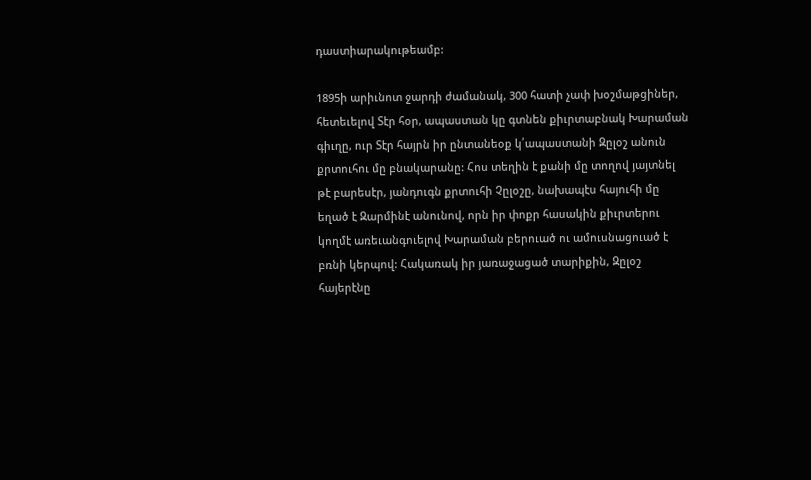դաստիարակութեամբ:

1895ի արիւնոտ ջարդի ժամանակ, 300 հատի չափ խօշմաթցիներ, հետեւելով Տէր հօր, ապաստան կը գտնեն քիւրտաբնակ Խարաման գիւղը, ուր Տէր հայրն իր ընտանեօք կ՛ապաստանի Զըլօշ անուն քրտուհու մը բնակարանը: Հոս տեղին է քանի մը տողով յայտնել թէ բարեսէր, յանդուգն քրտուհի Չըլօշը, նախապէս հայուհի մը եղած է Զարմինէ անունով, որն իր փոքր հասակին քիւրտերու կողմէ առեւանգուելով Խարաման բերուած ու ամուսնացուած է բռնի կերպով: Հակառակ իր յառաջացած տարիքին, Զըլօշ հայերէնը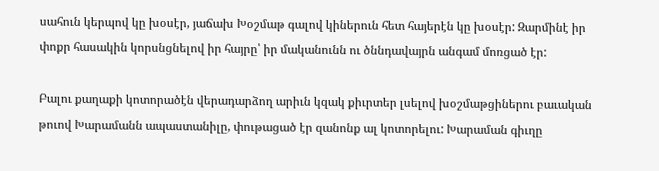սահուն կերպով կը խօսէր, յաճախ Խօշմաթ գալով կիներուն հետ հայերէն կը խօսէր: Զարմինէ իր փոքր հասակին կորսնցնելով իր հայրը՝ իր մականունն ու ծննդավայրն անգամ մոռցած էր:

Բալու քաղաքի կոտորածէն վերադարձող արիւն կզակ քիւրտեր լսելով խօշմաթցիներու բաւական թուով Խարամանն ապաստանիլը, փութացած էր զանոնք ալ կոտորելու: Խարաման գիւղը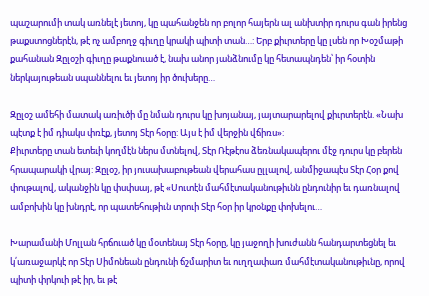պաշարումի տակ առնելէ յետոյ, կը պահանջեն որ բոլոր հայերն ալ անխտիր դուրս գան իրենց թաքստոցներէն, թէ ոչ ամբողջ գիւղը կրակի պիտի տան…: Երբ քիւրտերը կը լսեն որ Խօշմաթի քահանան Զըլօշի գիւղը թաքնուած է, նախ անոր յանձնումը կը հետապնդեն՝ իր հօտին ներկայութեան սպաննելու եւ յետոյ իր ծուխերը…

Զըլօշ ամեհի մատակ առիւծի մը նման դուրս կը խոյանայ, յայտարարելով քիւրտերէն. «Նախ պէտք է իմ դիակս փռէք, յետոյ Տէր հօրը: Այս է իմ վերջին վճիռս»:
Քիւրտերը տան ետեւի կողմէն ներս մտնելով, Տէր Ռէթէոս ձեռնակապերու մէջ դուրս կը բերեն հրապարակի վրայ: Զըլօշ, իր յուսախաբութեան վերահաս ըլլալով, անմիջապէս Տէր Հօր քով փութալով, ականջին կը փսփսայ, թէ «Սուտէն մահմէտականութիւնն ընդունիր եւ դառնալով ամբոխին կը խնդրէ, որ պատեհութիւն տրուի Տէր հօր իր կրօնքը փոխելու…

Խարամանի Մոլլան հրճուած կը մօտենայ Տէր հօրը, կը յաջողի խուժանն հանդարտեցնել եւ կ՛առաջարկէ որ Տէր Սիմոնեան ընդունի ճշմարիտ եւ ուղղափառ մահմէտականութիւնը, որով պիտի փրկուի թէ իր, եւ թէ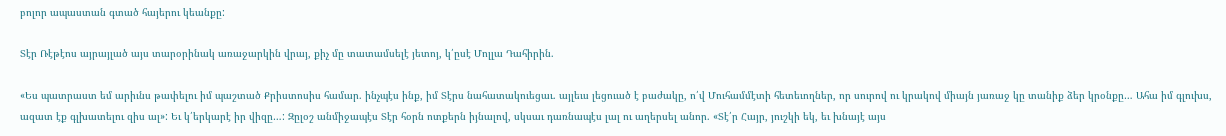բոլոր ապաստան գտած հայերու կեանքը:

Տէր Ռէթէոս այրայլած այս տարօրինակ առաջարկին վրայ, քիչ մը տատամսելէ յետոյ, կ՛ըսէ Մոլլա Դահիրին.

«Ես պատրաստ եմ արիւնս թափելու իմ պաշտած Քրիստոսիս համար. ինչպէս ինք, իմ Տէրս նահատակուեցաւ. այլեւս լեցուած է բաժակը, ո՛վ Մուհամմէտի հետեւողներ, որ սուրով ու կրակով միայն յառաջ կը տանիք ձեր կրօնքը… Ահա իմ գլուխս, ազատ էք գլխատելու զիս ալ»: Եւ կ՛երկարէ իր վիզը…: Զըլօշ անմիջապէս Տէր հօրն ոտքերն իյնալով, սկսաւ դառնապէս լալ ու աղերսել անոր. «Տէ՛ր Հայր, յուշկի եկ, եւ խնայէ այս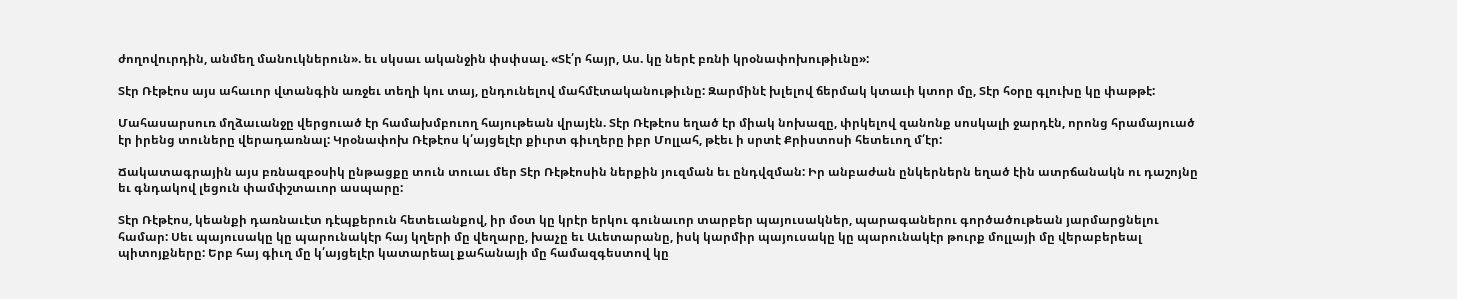ժողովուրդին, անմեղ մանուկներուն». եւ սկսաւ ականջին փսփսալ. «Տէ՛ր հայր, Աս. կը ներէ բռնի կրօնափոխութիւնը»:

Տէր Ռէթէոս այս ահաւոր վտանգին առջեւ տեղի կու տայ, ընդունելով մահմէտականութիւնը: Զարմինէ խլելով ճերմակ կտաւի կտոր մը, Տէր հօրը գլուխը կը փաթթէ:

Մահասարսուռ մղձաւանջը վերցուած էր համախմբուող հայութեան վրայէն. Տէր Ռէթէոս եղած էր միակ նոխազը, փրկելով զանոնք սոսկալի ջարդէն, որոնց հրամայուած էր իրենց տուները վերադառնալ: Կրօնափոխ Ռէթէոս կ՛այցելէր քիւրտ գիւղերը իբր Մոլլահ, թէեւ ի սրտէ Քրիստոսի հետեւող մ՛էր:

Ճակատագրային այս բռնազբօսիկ ընթացքը տուն տուաւ մեր Տէր Ռէթէոսին ներքին յուզման եւ ընդվզման: Իր անբաժան ընկերներն եղած էին ատրճանակն ու դաշոյնը եւ գնդակով լեցուն փամփշտաւոր ասպարը:

Տէր Ռէթէոս, կեանքի դառնաւէտ դէպքերուն հետեւանքով, իր մօտ կը կրէր երկու գունաւոր տարբեր պայուսակներ, պարագաներու գործածութեան յարմարցնելու համար: Սեւ պայուսակը կը պարունակէր հայ կղերի մը վեղարը, խաչը եւ Աւետարանը, իսկ կարմիր պայուսակը կը պարունակէր թուրք մոլլայի մը վերաբերեալ պիտոյքները: Երբ հայ գիւղ մը կ՛այցելէր կատարեալ քահանայի մը համազգեստով կը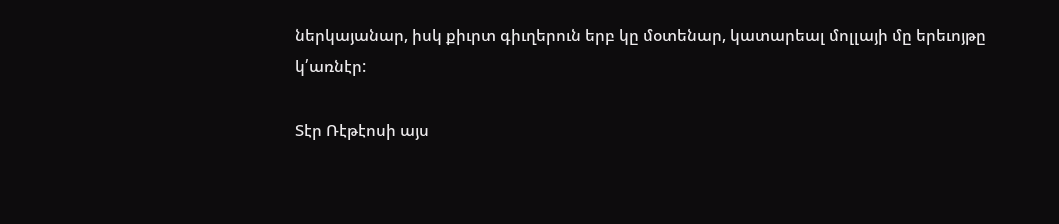ներկայանար, իսկ քիւրտ գիւղերուն երբ կը մօտենար, կատարեալ մոլլայի մը երեւոյթը կ՛առնէր:

Տէր Ռէթէոսի այս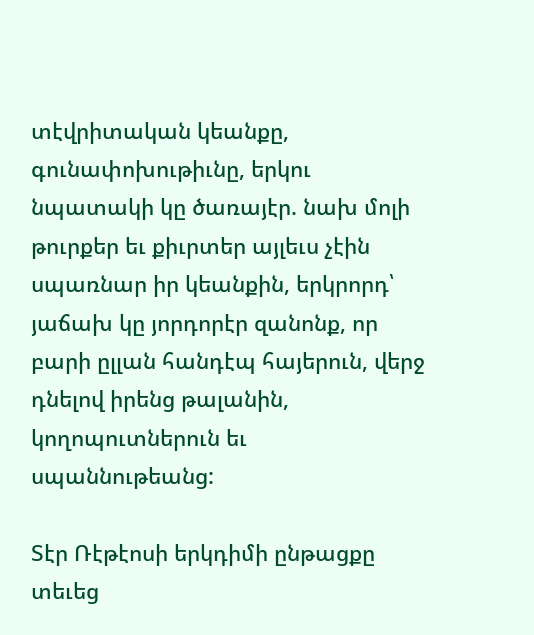տէվրիտական կեանքը, գունափոխութիւնը, երկու նպատակի կը ծառայէր. նախ մոլի թուրքեր եւ քիւրտեր այլեւս չէին սպառնար իր կեանքին, երկրորդ՝ յաճախ կը յորդորէր զանոնք, որ բարի ըլլան հանդէպ հայերուն, վերջ դնելով իրենց թալանին, կողոպուտներուն եւ սպաննութեանց:

Տէր Ռէթէոսի երկդիմի ընթացքը տեւեց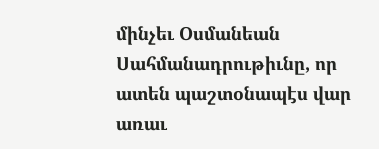մինչեւ Օսմանեան Սահմանադրութիւնը, որ ատեն պաշտօնապէս վար առաւ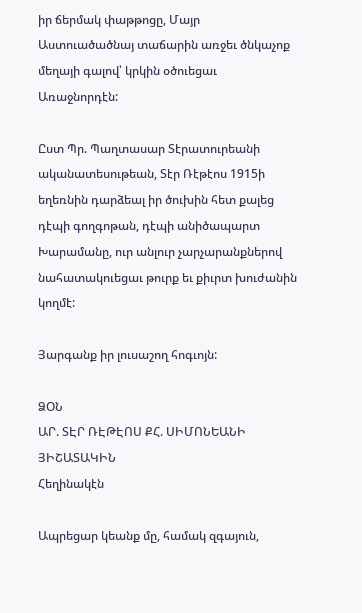իր ճերմակ փաթթոցը, Մայր Աստուածածնայ տաճարին առջեւ ծնկաչոք մեղայի գալով՝ կրկին օծուեցաւ Առաջնորդէն:

Ըստ Պր. Պաղտասար Տէրատուրեանի ականատեսութեան, Տէր Ռէթէոս 1915ի եղեռնին դարձեալ իր ծուխին հետ քալեց դէպի գողգոթան, դէպի անիծապարտ Խարամանը, ուր անլուր չարչարանքներով նահատակուեցաւ թուրք եւ քիւրտ խուժանին կողմէ:

Յարգանք իր լուսաշող հոգւոյն:

ՁՕՆ
ԱՐ. ՏԷՐ ՌԷԹԷՈՍ ՔՀ. ՍԻՄՈՆԵԱՆԻ ՅԻՇԱՏԱԿԻՆ
Հեղինակէն

Ապրեցար կեանք մը, համակ զգայուն,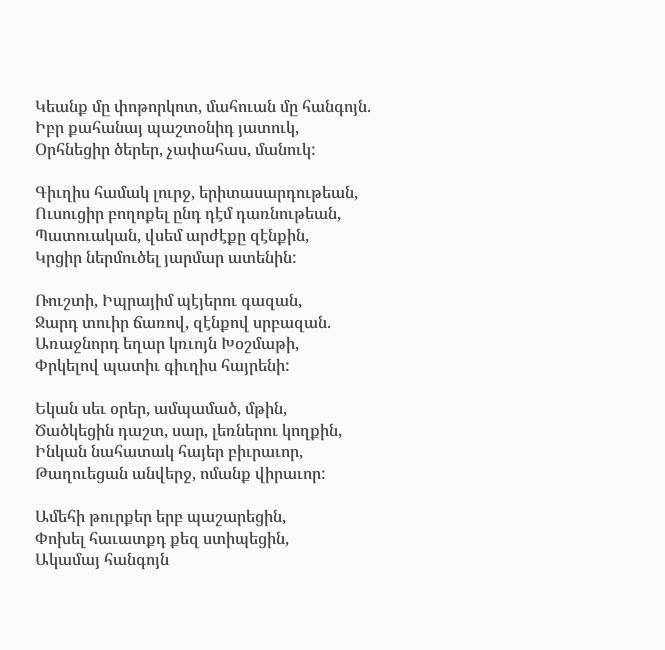Կեանք մը փոթորկոտ, մահուան մը հանգոյն.
Իբր քահանայ պաշտօնիդ յատուկ,
Օրհնեցիր ծերեր, չափահաս, մանուկ:

Գիւղիս համակ լուրջ, երիտասարդութեան,
Ուսուցիր բողոքել ընդ դէմ դառնութեան,
Պատուական, վսեմ արժէքը զէնքին,
Կրցիր ներմուծել յարմար ատենին:

Ռուշտի, Իպրայիմ պէյերու գազան,
Ջարդ տուիր ճառով, զէնքով սրբազան.
Առաջնորդ եղար կռւոյն Խօշմաթի,
Փրկելով պատիւ գիւղիս հայրենի:

Եկան սեւ օրեր, ամպամած, մթին,
Ծածկեցին դաշտ, սար, լեռներու կողքին,
Ինկան նահատակ հայեր բիւրաւոր,
Թաղուեցան անվերջ, ոմանք վիրաւոր:

Ամեհի թուրքեր երբ պաշարեցին,
Փոխել հաւատքդ քեզ ստիպեցին,
Ակամայ հանգոյն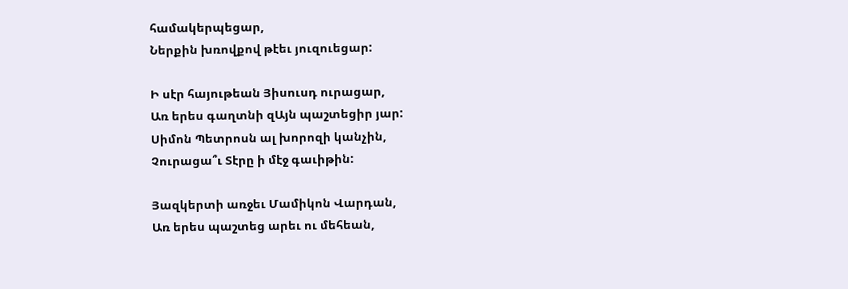համակերպեցար,
Ներքին խռովքով թէեւ յուզուեցար:

Ի սէր հայութեան Յիսուսդ ուրացար,
Առ երես գաղտնի զԱյն պաշտեցիր յար:
Սիմոն Պետրոսն ալ խորոզի կանչին,
Չուրացա՞ւ Տէրը ի մէջ գաւիթին:

Յազկերտի առջեւ Մամիկոն Վարդան,
Առ երես պաշտեց արեւ ու մեհեան,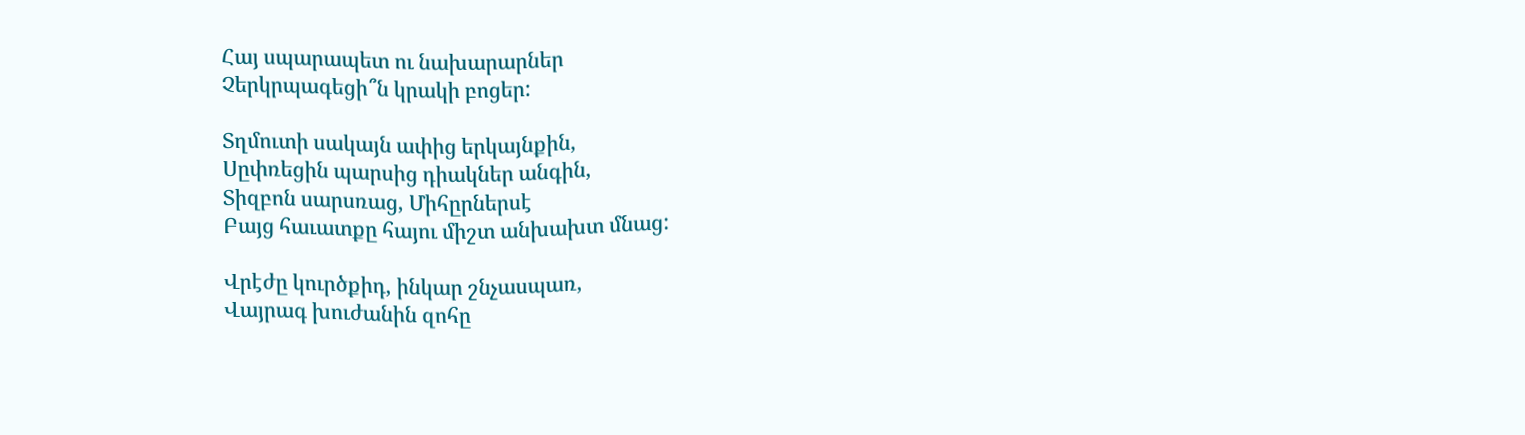Հայ սպարապետ ու նախարարներ
Չերկրպագեցի՞ն կրակի բոցեր:

Տղմուտի սակայն ափից երկայնքին,
Սըփռեցին պարսից դիակներ անգին,
Տիզբոն սարսռաց, Միհըրներսէ
Բայց հաւատքը հայու միշտ անխախտ մնաց:

Վրէժը կուրծքիդ, ինկար շնչասպառ,
Վայրագ խուժանին զոհը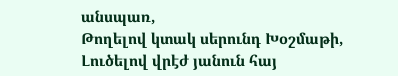անսպառ,
Թողելով կտակ սերունդ Խօշմաթի,
Լուծելով վրէժ յանուն հայ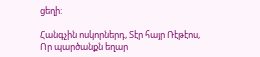ցեղի:

Հանգչին ոսկորներդ, Տէր հայր Ռէթէոս,
Որ պարծանքն եղար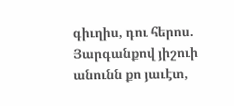գիւղիս, դու հերոս.
Յարգանքով յիշուի անունն քո յաւէտ,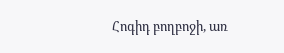Հոգիդ բողբոջի, առ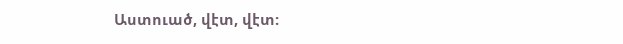Աստուած, վէտ, վէտ: